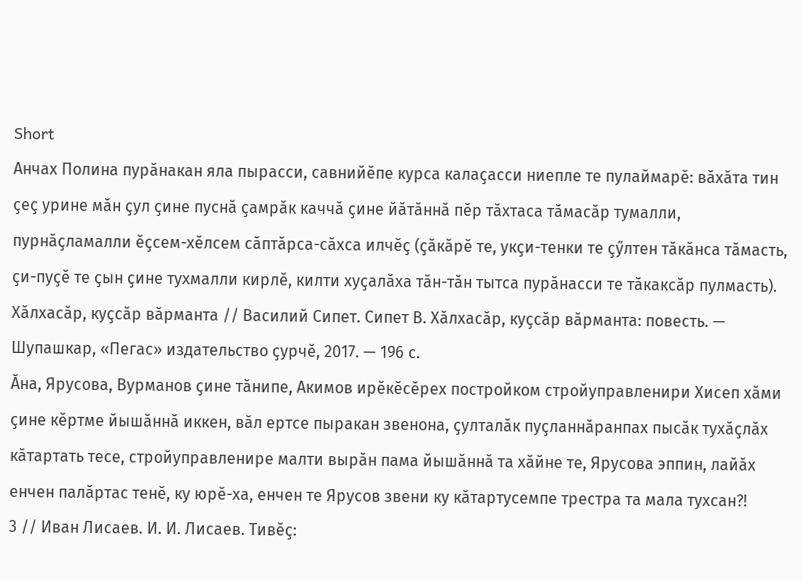Short
Анчах Полина пурӑнакан яла пырасси, савнийӗпе курса калаҫасси ниепле те пулаймарӗ: вӑхӑта тин ҫеҫ урине мӑн ҫул ҫине пуснӑ ҫамрӑк каччӑ ҫине йӑтӑннӑ пӗр тӑхтаса тӑмасӑр тумалли, пурнӑҫламалли ӗҫсем-хӗлсем сӑптӑрса-сӑхса илчӗҫ (ҫӑкӑрӗ те, укҫи-тенки те ҫӳлтен тӑкӑнса тӑмасть, ҫи-пуҫӗ те ҫын ҫине тухмалли кирлӗ, килти хуҫалӑха тӑн-тӑн тытса пурӑнасси те тӑкаксӑр пулмасть).
Хӑлхасӑр, куҫсӑр вӑрманта // Василий Сипет. Сипет В. Хӑлхасӑр, куҫсӑр вӑрманта: повесть. — Шупашкар, «Пегас» издательство ҫурчӗ, 2017. — 196 с.
Ӑна, Ярусова, Вурманов ҫине тӑнипе, Акимов ирӗкӗсӗрех постройком стройуправленири Хисеп хӑми ҫине кӗртме йышӑннӑ иккен, вӑл ертсе пыракан звенона, ҫулталӑк пуҫланнӑранпах пысӑк тухӑҫлӑх кӑтартать тесе, стройуправленире малти вырӑн пама йышӑннӑ та хӑйне те, Ярусова эппин, лайӑх енчен палӑртас тенӗ, ку юрӗ-ха, енчен те Ярусов звени ку кӑтартусемпе трестра та мала тухсан?!
3 // Иван Лисаев. И. И. Лисаев. Тивӗҫ: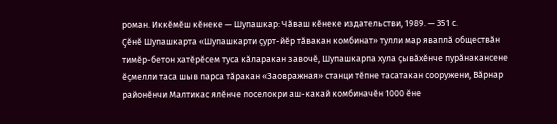роман. Иккӗмӗш кӗнеке — Шупашкар: Чӑваш кӗнеке издательстви, 1989. — 351 с.
Ҫӗнӗ Шупашкарта «Шупашкарти ҫурт-йӗр тӑвакан комбинат» тулли мар яваплӑ обществӑн тимӗр-бетон хатӗрӗсем туса кӑларакан завочӗ, Шупашкарпа хула ҫывӑхӗнче пурӑнакансене ӗҫмелли таса шыв парса тӑракан «Заовражная» станци тӗпне тасатакан сооружени, Вӑрнар районӗнчи Малтикас ялӗнче поселокри аш-какай комбиначӗн 1000 ӗне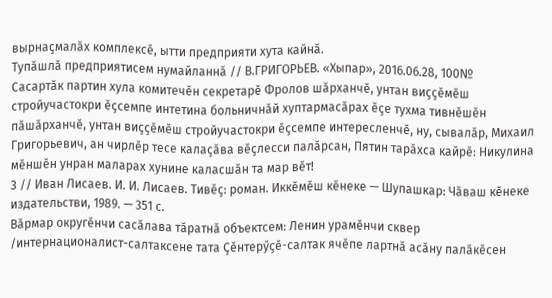вырнаҫмалӑх комплексӗ, ытти предприяти хута кайнӑ.
Тупӑшлӑ предприятисем нумайланнӑ // В.ГРИГОРЬЕВ. «Хыпар», 2016.06.28, 100№
Сасартӑк партин хула комитечӗн секретарӗ Фролов шӑрханчӗ, унтан виҫҫӗмӗш стройучастокри ӗҫсемпе интетина больничнӑй хуптармасӑрах ӗҫе тухма тивнӗшӗн пӑшӑрханчӗ, унтан виҫҫӗмӗш стройучастокри ӗҫсемпе интересленчӗ, ну, сывалӑр, Михаил Григорьевич, ан чирлӗр тесе калаҫӑва вӗҫлесси палӑрсан, Пятин тарӑхса кайрӗ: Никулина мӗншӗн унран маларах хунине каласшӑн та мар вӗт!
3 // Иван Лисаев. И. И. Лисаев. Тивӗҫ: роман. Иккӗмӗш кӗнеке — Шупашкар: Чӑваш кӗнеке издательстви, 1989. — 351 с.
Вӑрмар округӗнчи сасӑлава тӑратнӑ объектсем: Ленин урамӗнчи сквер /интернационалист-салтаксене тата Ҫӗнтерӳҫӗ-салтак ячӗпе лартнӑ асӑну палӑкӗсен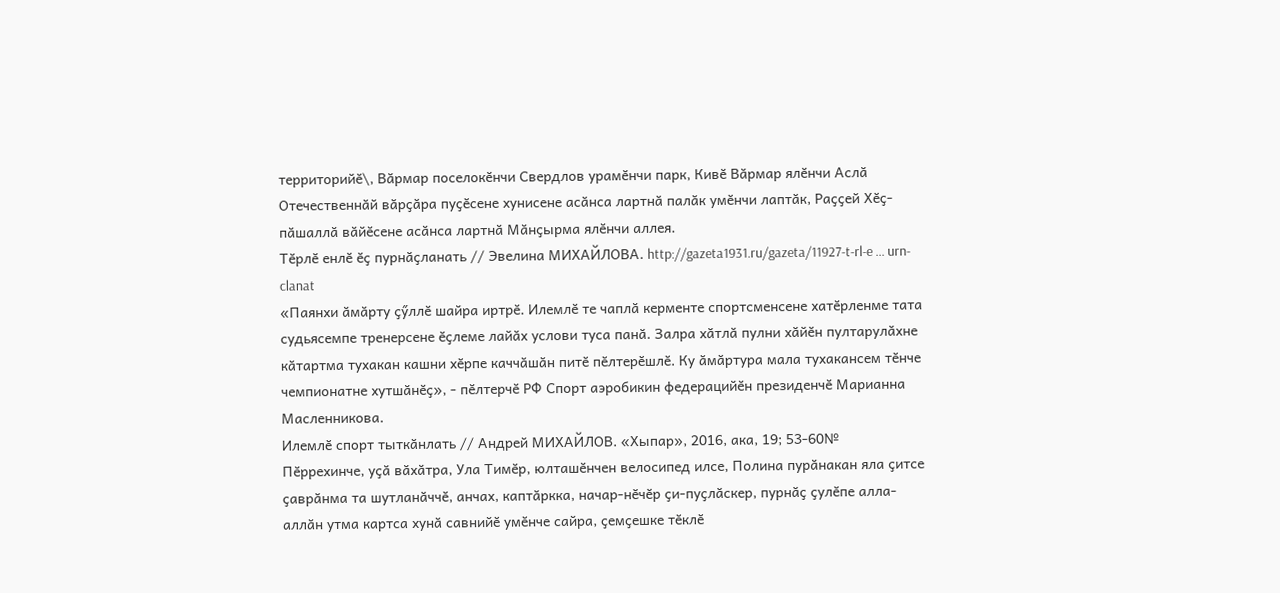территорийӗ\, Вӑрмар поселокӗнчи Свердлов урамӗнчи парк, Кивӗ Вӑрмар ялӗнчи Аслӑ Отечественнӑй вӑрҫӑра пуҫӗсене хунисене асӑнса лартнӑ палӑк умӗнчи лаптӑк, Раҫҫей Хӗҫ-пӑшаллӑ вӑйӗсене асӑнса лартнӑ Мӑнҫырма ялӗнчи аллея.
Тӗрлӗ енлӗ ӗҫ пурнӑҫланать // Эвелина МИХАЙЛОВА. http://gazeta1931.ru/gazeta/11927-t-rl-e ... urn-clanat
«Паянхи ӑмӑрту ҫӳллӗ шайра иртрӗ. Илемлӗ те чаплӑ керменте спортсменсене хатӗрленме тата судьясемпе тренерсене ӗҫлеме лайӑх услови туса панӑ. Залра хӑтлӑ пулни хӑйӗн пултарулӑхне кӑтартма тухакан кашни хӗрпе каччӑшӑн питӗ пӗлтерӗшлӗ. Ку ӑмӑртура мала тухакансем тӗнче чемпионатне хутшӑнӗҫ», - пӗлтерчӗ РФ Спорт аэробикин федерацийӗн президенчӗ Марианна Масленникова.
Илемлӗ спорт тыткӑнлать // Андрей МИХАЙЛОВ. «Хыпар», 2016, ака, 19; 53-60№
Пӗррехинче, уҫӑ вӑхӑтра, Ула Тимӗр, юлташӗнчен велосипед илсе, Полина пурӑнакан яла ҫитсе ҫаврӑнма та шутланӑччӗ, анчах, каптӑркка, начар-нӗчӗр ҫи-пуҫлӑскер, пурнӑҫ ҫулӗпе алла-аллӑн утма картса хунӑ савнийӗ умӗнче сайра, ҫемҫешке тӗклӗ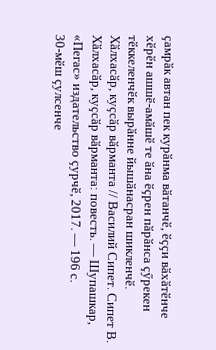ҫамрӑк автан пек курӑнма вӑтанчӗ, ӗҫҫи вӑхӑтӗнче хӗрӗн ашшӗ-амӑшӗ те ӑна ӗҫрен пӑрӑнса ҫӳрекен тӗккеленчӗк вырӑнне йышӑнасран шикленчӗ.
Хӑлхасӑр, куҫсӑр вӑрманта // Василий Сипет. Сипет В. Хӑлхасӑр, куҫсӑр вӑрманта: повесть. — Шупашкар, «Пегас» издательство ҫурчӗ, 2017. — 196 с.
30-мӗш ҫулсенче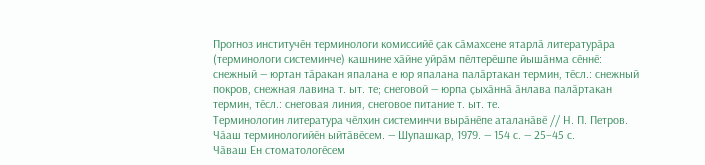Прогноз институчӗн терминологи комиссийӗ ҫак сӑмахсене ятарлӑ литературӑра (терминологи системинче) кашнине хӑйне уйрӑм пӗлтерӗшпе йышӑнма сӗннӗ: снежный — юртан тӑракан япалана е юр япалана палӑртакан термин, тӗсл.: снежный покров, снежная лавина т. ыт. те; снеговой — юрпа ҫыхӑннӑ ӑнлава палӑртакан термин, тӗсл.: снеговая линия, снеговое питание т. ыт. те.
Терминологин литература чӗлхин системинчи вырӑнӗпе аталанӑвӗ // Н. П. Петров. Чӑаш терминологийӗн ыйтӑвӗсем. — Шупашкар, 1979. — 154 с. — 25–45 с.
Чӑваш Ен стоматологӗсем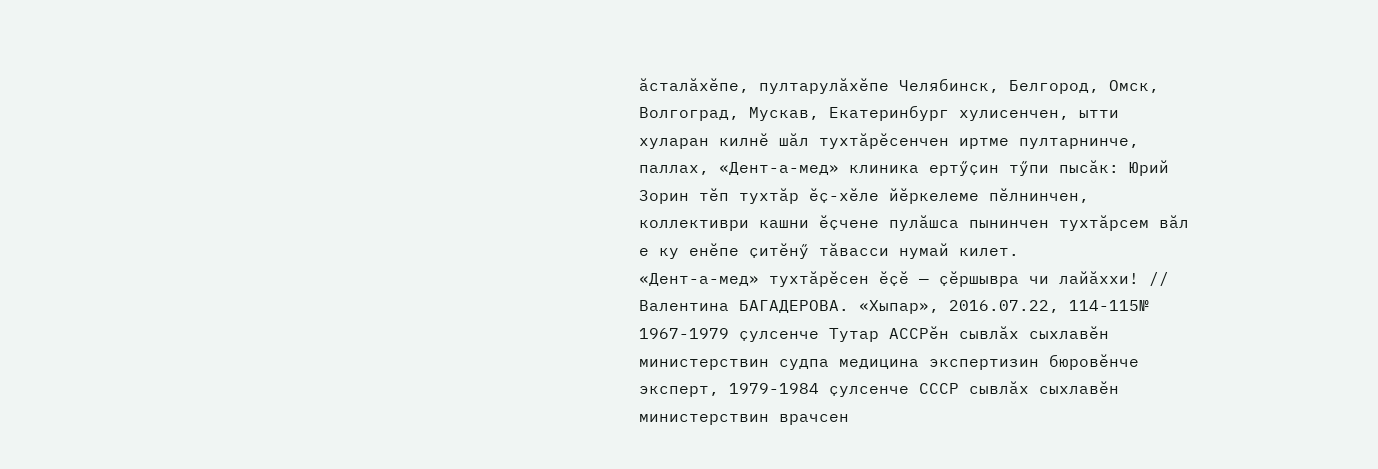ӑсталӑхӗпе, пултарулӑхӗпе Челябинск, Белгород, Омск, Волгоград, Мускав, Екатеринбург хулисенчен, ытти хуларан килнӗ шӑл тухтӑрӗсенчен иртме пултарнинче, паллах, «Дент-а-мед» клиника ертӳҫин тӳпи пысӑк: Юрий Зорин тӗп тухтӑр ӗҫ-хӗле йӗркелеме пӗлнинчен, коллективри кашни ӗҫчене пулӑшса пынинчен тухтӑрсем вӑл е ку енӗпе ҫитӗнӳ тӑвасси нумай килет.
«Дент-а-мед» тухтӑрӗсен ӗҫӗ — ҫӗршывра чи лайӑххи! // Валентина БАГАДЕРОВА. «Хыпар», 2016.07.22, 114-115№
1967-1979 ҫулсенче Тутар АССРӗн сывлӑх сыхлавӗн министерствин судпа медицина экспертизин бюровӗнче эксперт, 1979-1984 ҫулсенче СССР сывлӑх сыхлавӗн министерствин врачсен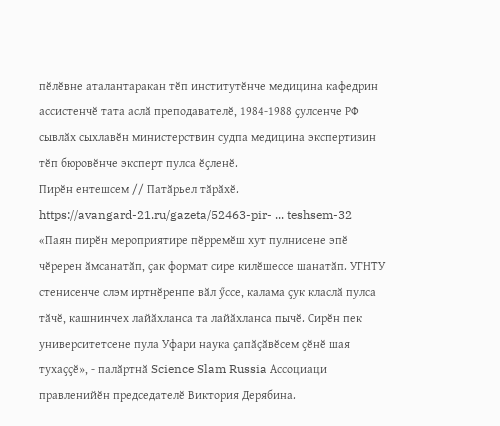пӗлӗвне аталантаракан тӗп институтӗнче медицина кафедрин ассистенчӗ тата аслӑ преподавателӗ, 1984-1988 ҫулсенче РФ сывлӑх сыхлавӗн министерствин судпа медицина экспертизин тӗп бюровӗнче эксперт пулса ӗҫленӗ.
Пирӗн ентешсем // Патӑрьел тӑрӑхӗ. https://avangard-21.ru/gazeta/52463-pir- ... teshsem-32
«Паян пирӗн мероприятире пӗрремӗш хут пулнисене эпӗ чӗререн ӑмсанатӑп, ҫак формат сире килӗшессе шанатӑп. УГНТУ стенисенче слэм иртнӗренпе вӑл ӳссе, калама ҫук класлӑ пулса тӑчӗ, кашнинчех лайӑхланса та лайӑхланса пычӗ. Сирӗн пек университетсене пула Уфари наука ҫапӑҫӑвӗсем ҫӗнӗ шая тухаҫҫӗ», - палӑртнӑ Science Slam Russia Ассоциаци правленийӗн председателӗ Виктория Дерябина.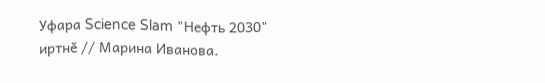Уфара Science Slam "Нефть 2030" иртнӗ // Марина Иванова.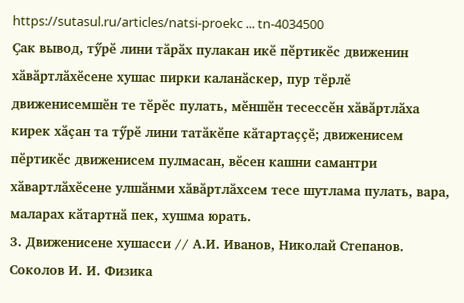https://sutasul.ru/articles/natsi-proekc ... tn-4034500
Ҫак вывод, тӳрӗ лини тӑрӑх пулакан икӗ пӗртикӗс движенин хӑвӑртлӑхӗсене хушас пирки каланӑскер, пур тӗрлӗ движенисемшӗн те тӗрӗс пулать, мӗншӗн тесессӗн хӑвӑртлӑха кирек хӑҫан та тӳрӗ лини татӑкӗпе кӑтартаҫҫӗ; движенисем пӗртикӗс движенисем пулмасан, вӗсен кашни самантри хӑвартлӑхӗсене улшӑнми хӑвӑртлӑхсем тесе шутлама пулать, вара, маларах кӑтартнӑ пек, хушма юрать.
3. Движенисене хушасси // А.И. Иванов, Николай Степанов. Соколов И. И. Физика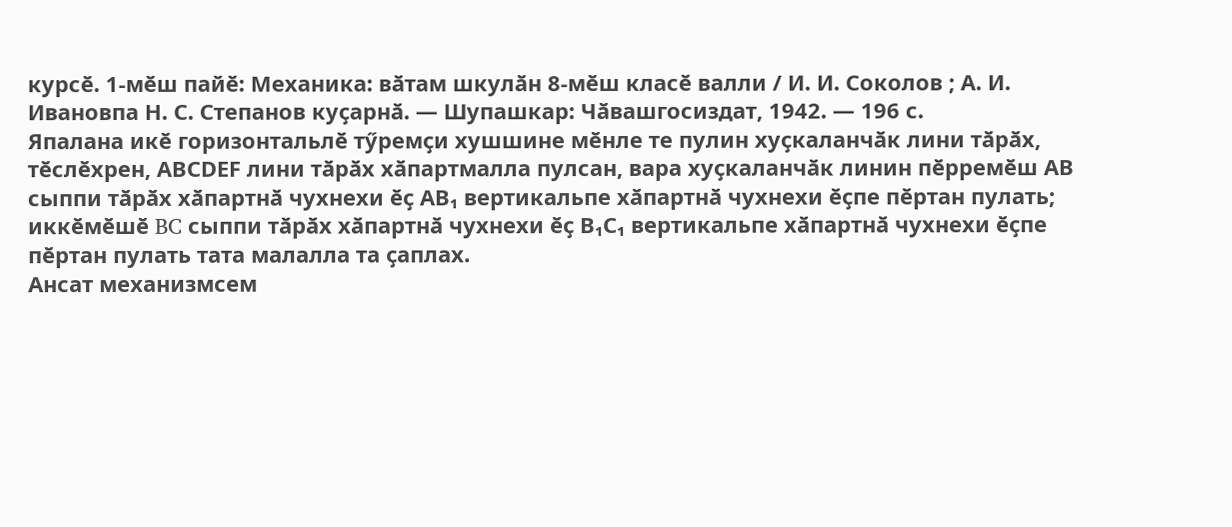курсӗ. 1-мӗш пайӗ: Механика: вӑтам шкулӑн 8-мӗш класӗ валли / И. И. Соколов ; А. И. Ивановпа Н. С. Степанов куҫарнӑ. — Шупашкар: Чӑвашгосиздат, 1942. — 196 с.
Япалана икӗ горизонтальлӗ тӳремҫи хушшине мӗнле те пулин хуҫкаланчӑк лини тӑрӑх, тӗслӗхрен, АВСDЕF лини тӑрӑх хӑпартмалла пулсан, вара хуҫкаланчӑк линин пӗрремӗш АВ сыппи тӑрӑх хӑпартнӑ чухнехи ӗҫ АВ₁ вертикальпе хӑпартнӑ чухнехи ӗҫпе пӗртан пулать; иккӗмӗшӗ BC сыппи тӑрӑх хӑпартнӑ чухнехи ӗҫ В₁С₁ вертикальпе хӑпартнӑ чухнехи ӗҫпе пӗртан пулать тата малалла та ҫаплах.
Ансат механизмсем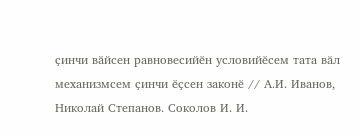ҫинчи вӑйсен равновесийӗн условийӗсем тата вӑл механизмсем ҫинчи ӗҫсен законӗ // А.И. Иванов, Николай Степанов. Соколов И. И.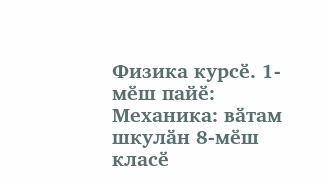Физика курсӗ. 1-мӗш пайӗ: Механика: вӑтам шкулӑн 8-мӗш класӗ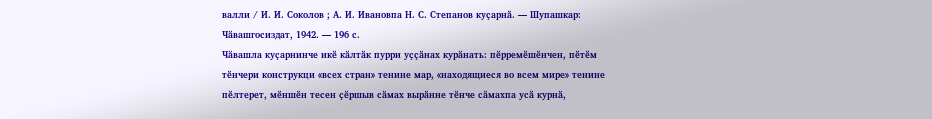валли / И. И. Соколов ; А. И. Ивановпа Н. С. Степанов куҫарнӑ. — Шупашкар: Чӑвашгосиздат, 1942. — 196 с.
Чӑвашла куҫарнинче икӗ кӑлтӑк пурри уҫҫӑнах курӑнать: пӗрремӗшӗнчен, пӗтӗм тӗнчери конструкци «всех стран» тенине мар, «находящиеся во всем мире» тенине пӗлтерет, мӗншӗн тесен ҫӗршыв сӑмах вырӑнне тӗнче сӑмахпа усӑ курнӑ,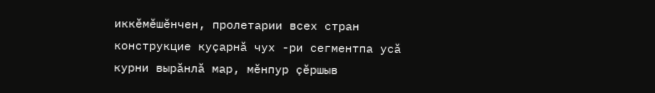иккӗмӗшӗнчен, пролетарии всех стран конструкцие куҫарнӑ чух -ри сегментпа усӑ курни вырӑнлӑ мар, мӗнпур ҫӗршыв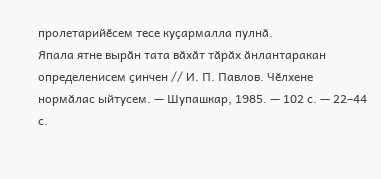пролетарийӗсем тесе куҫармалла пулнӑ.
Япала ятне вырӑн тата вӑхӑт тӑрӑх ӑнлантаракан определенисем ҫинчен // И. П. Павлов. Чӗлхене нормӑлас ыйтусем. — Шупашкар, 1985. — 102 с. — 22–44 с.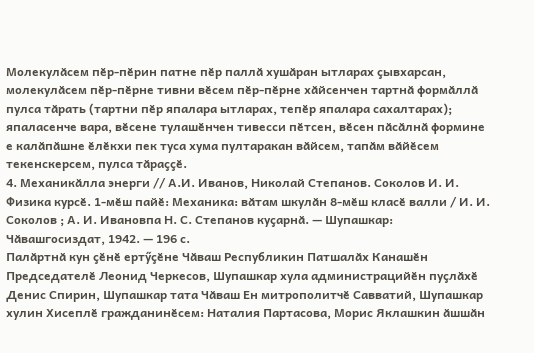Молекулӑсем пӗр-пӗрин патне пӗр паллӑ хушӑран ытларах ҫывхарсан, молекулӑсем пӗр-пӗрне тивни вӗсем пӗр-пӗрне хӑйсенчен тартнӑ формӑллӑ пулса тӑрать (тартни пӗр япалара ытларах, тепӗр япалара сахалтарах); япаласенче вара, вӗсене тулашӗнчен тивесси пӗтсен, вӗсен пӑсӑлнӑ формине е калӑпӑшне ӗлӗкхи пек туса хума пултаракан вӑйсем, тапӑм вӑйӗсем текенскерсем, пулса тӑраҫҫӗ.
4. Механикӑлла энерги // А.И. Иванов, Николай Степанов. Соколов И. И. Физика курсӗ. 1-мӗш пайӗ: Механика: вӑтам шкулӑн 8-мӗш класӗ валли / И. И. Соколов ; А. И. Ивановпа Н. С. Степанов куҫарнӑ. — Шупашкар: Чӑвашгосиздат, 1942. — 196 с.
Палӑртнӑ кун ҫӗнӗ ертӳҫӗне Чӑваш Республикин Патшалӑх Канашӗн Председателӗ Леонид Черкесов, Шупашкар хула администрацийӗн пуҫлӑхӗ Денис Спирин, Шупашкар тата Чӑваш Ен митрополитчӗ Савватий, Шупашкар хулин Хисеплӗ гражданинӗсем: Наталия Партасова, Морис Яклашкин ӑшшӑн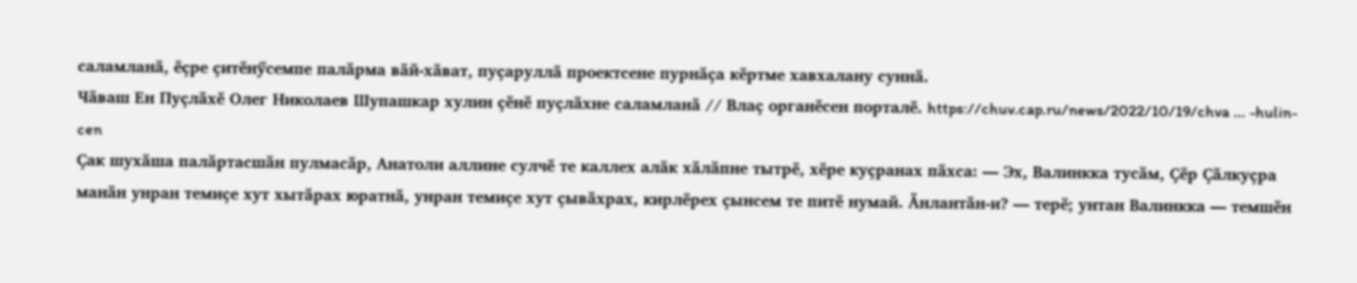саламланӑ, ӗҫре ҫитӗнӳсемпе палӑрма вӑй-хӑват, пуҫаруллӑ проектсене пурнӑҫа кӗртме хавхалану суннӑ.
Чӑваш Ен Пуҫлӑхӗ Олег Николаев Шупашкар хулин ҫӗнӗ пуҫлӑхне саламланӑ // Влаҫ органӗсен порталӗ. https://chuv.cap.ru/news/2022/10/19/chva ... -hulin-cen
Ҫак шухӑша палӑртасшӑн пулмасӑр, Анатоли аллине сулчӗ те каллех алӑк хӑлӑпне тытрӗ, хӗре куҫранах пӑхса: — Эх, Валинкка тусӑм, Ҫӗр Ҫӑлкуҫра манӑн унран темиҫе хут хытӑрах юратнӑ, унран темиҫе хут ҫывӑхрах, кирлӗрех ҫынсем те питӗ нумай. Ӑнлантӑн-и? — терӗ; унтан Валинкка — темшӗн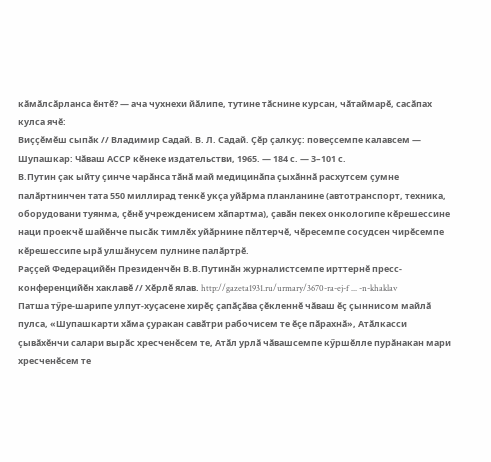кӑмӑлсӑрланса ӗнтӗ? — ача чухнехи йӑлипе, тутине тӑснине курсан, чӑтаймарӗ, сасӑпах кулса ячӗ:
Виҫҫӗмӗш сыпӑк // Владимир Садай. В. Л. Садай. Ҫӗр ҫалкуҫ: повеҫсемпе калавсем — Шупашкар: Чӑваш АССР кӗнеке издательстви, 1965. — 184 с. — 3–101 с.
В.Путин ҫак ыйту ҫинче чарӑнса тӑнӑ май медицинӑпа ҫыхӑннӑ расхутсем ҫумне палӑртнинчен тата 550 миллирад тенкӗ укҫа уйӑрма планланине (автотранспорт, техника, оборудовани туянма, ҫӗнӗ учрежденисем хӑпартма), ҫавӑн пекех онкологипе кӗрешессине наци проекчӗ шайӗнче пысӑк тимлӗх уйӑрнине пӗлтерчӗ, чӗресемпе сосудсен чирӗсемпе кӗрешессипе ырӑ улшӑнусем пулнине палӑртрӗ.
Раҫҫей Федерацийӗн Президенчӗн В.В.Путинӑн журналистсемпе ирттернӗ пресс-конференцийӗн хаклавӗ // Хӗрлӗ ялав. http://gazeta1931.ru/urmary/3670-ra-ej-f ... -n-khaklav
Патша тӳре-шарипе улпут-хуҫасене хирӗҫ ҫапӑҫӑва ҫӗкленнӗ чӑваш ӗҫ ҫыннисом майлӑ пулса, «Шупашкарти хӑма ҫуракан савӑтри рабочисем те ӗҫе пӑрахнӑ», Атӑлкасси ҫывӑхӗнчи салари вырӑс хресченӗсем те, Атӑл урлӑ чӑвашсемпе кӳршӗлле пурӑнакан мари хресченӗсем те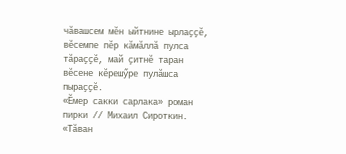чӑвашсем мӗн ыйтнине ырлаҫҫӗ, вӗсемпе пӗр кӑмӑллӑ пулса тӑраҫҫӗ, май ҫитнӗ таран вӗсене кӗрешӳре пулӑшса пыраҫҫӗ.
«Ӗмер сакки сарлака» роман пирки // Михаил Сироткин. «Тӑван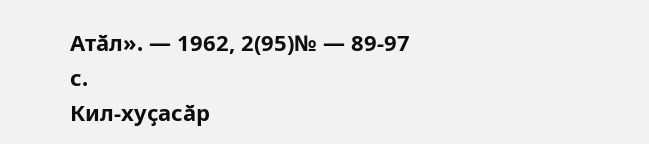Атӑл». — 1962, 2(95)№ — 89-97 с.
Кил-хуҫасӑр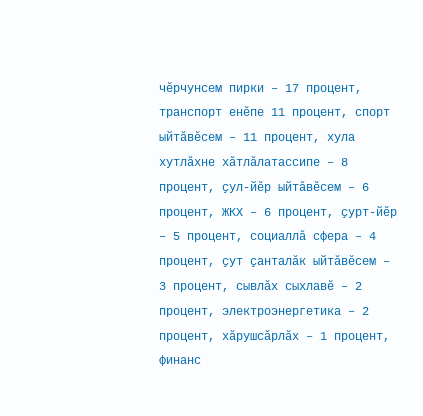чӗрчунсем пирки – 17 процент, транспорт енӗпе 11 процент, спорт ыйтӑвӗсем – 11 процент, хула хутлӑхне хӑтлӑлатассипе – 8 процент, ҫул-йӗр ыйтӑвӗсем – 6 процент, ЖКХ – 6 процент, ҫурт-йӗр – 5 процент, социаллӑ сфера – 4 процент, ҫут ҫанталӑк ыйтӑвӗсем – 3 процент, сывлӑх сыхлавӗ – 2 процент, электроэнергетика – 2 процент, хӑрушсӑрлӑх – 1 процент, финанс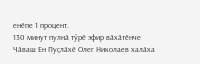енӗпе 1 процент.
130 минут пулнӑ тӳрӗ эфир вӑхӑтӗнче Чӑваш Ен Пуҫлӑхӗ Олег Николаев халӑха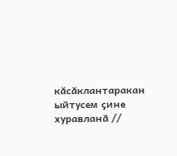кӑсӑклантаракан ыйтусем ҫине хуравланӑ //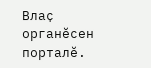Влаҫ органӗсен порталӗ.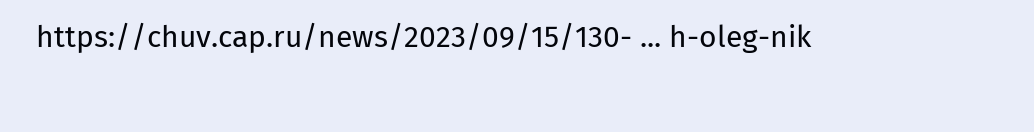https://chuv.cap.ru/news/2023/09/15/130- ... h-oleg-nik